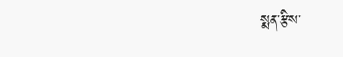སྨན་རྩིས་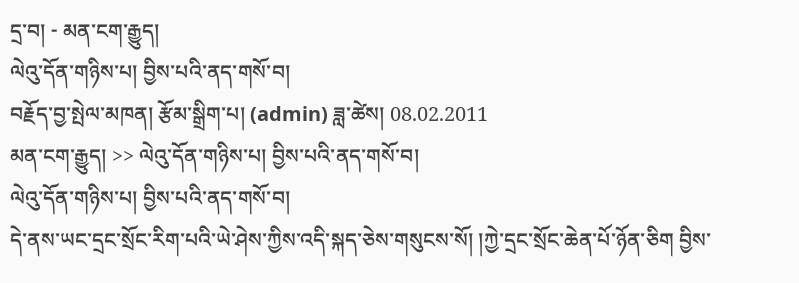དྲ་བ། - མན་ངག་རྒྱུད།
ལེའུ་དོན་གཉིས་པ། བྱིས་པའི་ནད་གསོ་བ།
བརྗོད་བྱ་སྤེལ་མཁན། རྩོམ་སྒྲིག་པ། (admin) ཟླ་ཚེས། 08.02.2011
མན་ངག་རྒྱུད། >> ལེའུ་དོན་གཉིས་པ། བྱིས་པའི་ནད་གསོ་བ།
ལེའུ་དོན་གཉིས་པ། བྱིས་པའི་ནད་གསོ་བ།
དེ་ནས་ཡང་དྲང་སྲོང་རིག་པའི་ཡེ་ཤེས་ཀྱིས་འདི་སྐད་ཅེས་གསུངས་སོ། །ཀྱེ་དྲང་སྲོང་ཆེན་པོ་ཉོན་ཅིག བྱིས་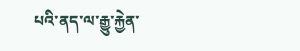པའི་ནད་ལ་རྒྱུ་རྐྱེན་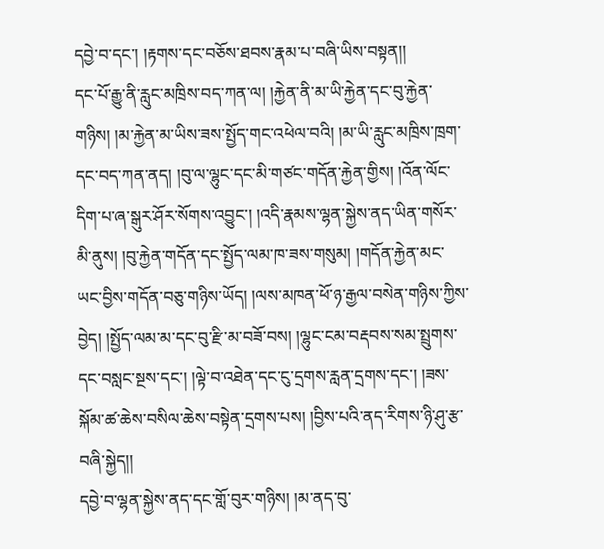དབྱེ་བ་དང་། །རྟགས་དང་བཅོས་ཐབས་རྣམ་པ་བཞི་ཡིས་བསྟན།།
དང་པོ་རྒྱུ་ནི་རླུང་མཁྲིས་བད་ཀན་ལ། །རྐྱེན་ནི་མ་ཡི་རྐྱེན་དང་བུ་རྐྱེན་གཉིས། །མ་རྐྱེན་མ་ཡིས་ཟས་སྤྱོད་གང་འཕེལ་བའི། །མ་ཡི་རླུང་མཁྲིས་ཁྲག་དང་བད་ཀན་ནད། །བུ་ལ་ལྷུང་དང་མི་གཙང་གདོན་རྐྱེན་གྱིས། །འོན་ལོང་དིག་པ་ཞ་སྒུར་ཤོར་སོགས་འབྱུང་། །འདི་རྣམས་ལྷན་སྐྱེས་ནད་ཡིན་གསོར་མི་ནུས། །བུ་རྐྱེན་གདོན་དང་སྤྱོད་ལམ་ཁ་ཟས་གསུམ། །གདོན་རྐྱེན་མང་ཡང་བྱིས་གདོན་བཅུ་གཉིས་ཡོད། །ལས་མཁན་ཕོ་ཉ་རྒྱལ་བསེན་གཉིས་ཀྱིས་བྱེད། །སྤྱོད་ལམ་མ་དང་བུ་རྫི་མ་བཟོ་བས། །ལྷུང་ངམ་བརྡབས་སམ་སྤྲུགས་དང་བསླང་སྔས་དང་། །ལྟེ་བ་འཐེན་དང་ངུ་དྲགས་རླན་དྲགས་དང་། །ཟས་སྐོམ་ཚ་ཆེས་བསིལ་ཆེས་བསྟེན་དྲགས་པས། །བྱིས་པའི་ནད་རིགས་ཉི་ཤུ་རྩ་བཞི་སྐྱེད།།
དབྱེ་བ་ལྷན་སྐྱེས་ནད་དང་གློ་བུར་གཉིས། །མ་ནད་བུ་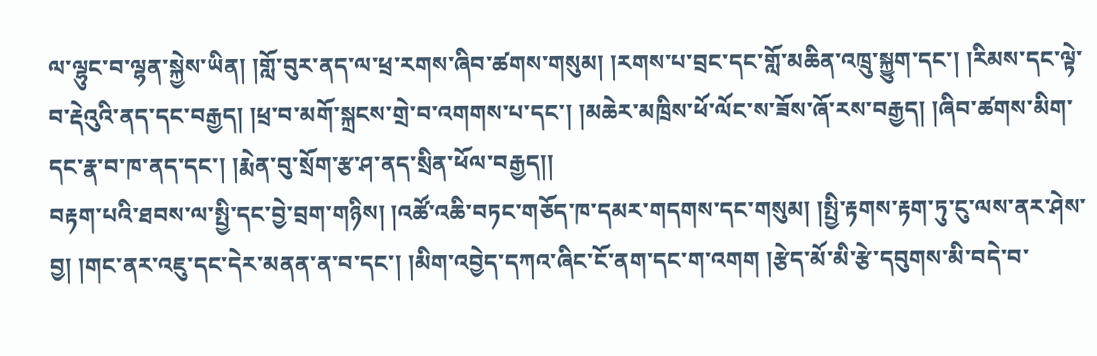ལ་ལྷུང་བ་ལྷན་སྐྱེས་ཡིན། །གློ་བུར་ནད་ལ་ཕྲ་རགས་ཞིབ་ཚགས་གསུམ། །རགས་པ་བྲང་དང་གློ་མཆིན་འཁྲུ་སྐྱུག་དང་། །རིམས་དང་ལྟེ་བ་རྡེའུའི་ནད་དང་བརྒྱད། །ཕྲ་བ་མགོ་སྐྲངས་གྲེ་བ་འགགས་པ་དང་། །མཆེར་མཁྲིས་ཕོ་ལོང་ས་ཟོས་ཞོ་རས་བརྒྱད། །ཞིབ་ཚགས་མིག་དང་རྣ་བ་ཁ་ནད་དང་། །རྨེན་བུ་སྲོག་རྩ་ཤ་ནད་སྲིན་ཕོལ་བརྒྱད།།
བརྟག་པའི་ཐབས་ལ་སྤྱི་དང་བྱེ་བྲག་གཉིས། །འཚོ་འཆི་བཏང་གཅོད་ཁ་དམར་གདགས་དང་གསུམ། །སྤྱི་རྟགས་རྟག་ཏུ་ངུ་ལས་ནར་ཤེས་བྱ། །གང་ནར་འཇུ་དང་དེར་མནན་ན་བ་དང་། །མིག་འབྱེད་དཀའ་ཞིང་ངོ་ནག་དང་ག་འགག །རྩེད་མོ་མི་རྩེ་དབུགས་མི་བདེ་བ་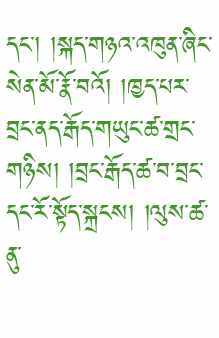དང་། །སྐད་གཉའ་འཁུན་ཞིང་སེན་མོ་རྣོ་བའོ། །ཁྱད་པར་བྲང་ནད་རྒོད་གཡུང་ཚ་གྲང་གཉིས། །བྲང་རྒོད་ཚ་བ་བྲང་དང་རོ་སྟོད་སྐྲངས། །ལུས་ཚ་ནུ་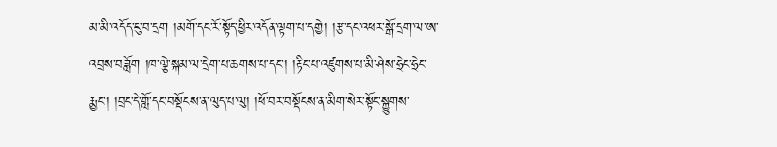མ་མི་འདོད་ངུ་བ་དྲག །མགོ་དང་རོ་སྟོད་ཕྱིར་འདོན་ལྟག་པ་དགྱེ། །རྩ་དང་འཕར་སྒོ་དྲག་ལ་ཨ་འབྲས་བཟློག །ཁ་ལྕེ་སྐམ་ལ་དྲེག་པ་ཆགས་པ་དང་། །རྟིང་པ་འཛུགས་པ་མི་ཤེས་ཧྲེང་ཧྲེང་རྨྱང་། །བྲང་དེ་གློ་དང་བསྡོངས་ན་ལུད་པ་ལུ། །ཕོ་བར་བསྡོངས་ན་མིག་སེར་སྟོང་སྐྱུགས་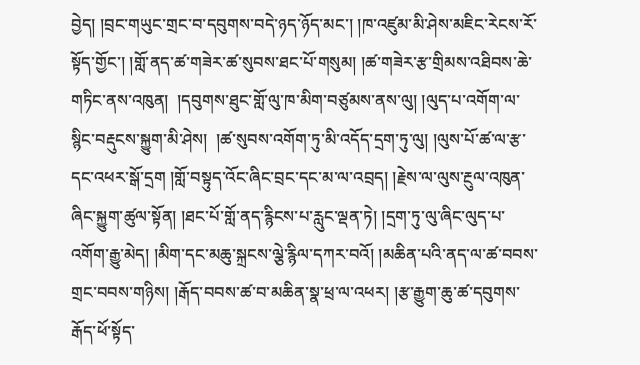བྱེད། །བྲང་གཡུང་གྲང་བ་དབུགས་བདེ་ཉད་ཉོད་མང་། །ཁ་འཛུམ་མི་ཤེས་མཇིང་རེངས་རོ་སྟོད་གྱོང་། །གློ་ནད་ཚ་གཟེར་ཚ་སུབས་ཐང་པོ་གསུམ། །ཚ་གཟེར་རྩ་གྲིམས་འཐིབས་ཆེ་གཏིང་ནས་འཁུན།  །དབུགས་ཐུང་གློ་ལུ་ཁ་མིག་བཙུམས་ནས་ལུ། །ལུད་པ་འགོག་ལ་སྙིང་བརྡུངས་སྐྱུག་མི་ཤེས།  །ཚ་སུབས་འགོག་ཏུ་མི་འདོད་དྲག་ཏུ་ལུ། །ལུས་པོ་ཚ་ལ་རྩ་དང་འཕར་སྒོ་དྲག །གློ་བསྟུད་འོང་ཞིང་བྲང་དང་མ་ལ་འབྲད། །རྗེས་ལ་ལུས་རྔུལ་འཁུན་ཞིང་སྐྱུག་ཚུལ་སྟོན། །ཐང་པོ་གློ་ནད་རྙིངས་པ་རླུང་ལྡན་ཏེ། །དྲག་ཏུ་ལུ་ཞིང་ལུད་པ་འགོག་རྒྱུ་མེད། །མིག་དང་མཆུ་སྐྲངས་ལྕེ་རྙིལ་དཀར་བའོ། །མཆིན་པའི་ནད་ལ་ཚ་བབས་གྲང་བབས་གཉིས། །རྒོད་བབས་ཚ་བ་མཆིན་སྣ་ཕྲ་ལ་འཕར། །རྩ་རྒྱུག་ཆུ་ཚ་དབུགས་རྒོད་ཕོ་སྟོད་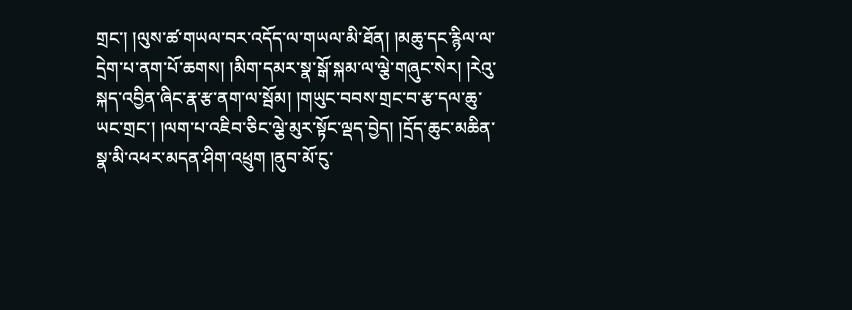གྲང་། །ལུས་ཚ་གཡལ་བར་འདོད་ལ་གཡལ་མི་ཐོན། །མཆུ་དང་རྙིལ་ལ་དྲེག་པ་ནག་པོ་ཆགས། །མིག་དམར་སྣ་སྒོ་སྐམ་ལ་ལྕེ་གཞུང་སེར། །རེའུ་སྐད་འབྱིན་ཞིང་རྣ་རྩ་ནག་ལ་སྦོམ། །གཡུང་བབས་གྲང་བ་རྩ་དལ་ཆུ་ཡང་གྲང་། །ལག་པ་འཇིབ་ཅིང་ལྕེ་མུར་སྟོང་ལྡད་བྱེད། །དྲོད་ཆུང་མཆིན་སྣ་མི་འཕར་མདན་ཤིག་འཕྲུག །ནུབ་མོ་ངུ་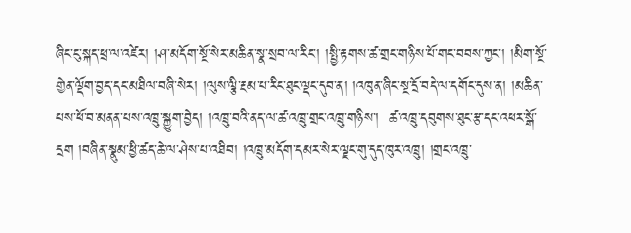ཞིང་ངུ་སྐད་ཕྲ་ལ་འཛེར། །ཤ་མདོག་སྔོ་སེར་མཆིན་སྣ་སྲབ་ལ་རིང་། །སྤྱི་རྟགས་ཚ་གྲང་གཉིས་པོ་གང་བབས་ཀྱང་། །མིག་སྔོ་གྱེན་ལྡོག་བྱད་དང་མཐིལ་བཞི་སེར། །ལུས་ལྕི་རྔམ་པ་རིང་ཐུང་ལྡང་དུབ་ན། །འཁུན་ཞིང་སྔ་དྲོ་བདེ་ལ་དགོང་དུས་ན། །མཆིན་པས་ཕོ་བ་མནན་པས་འཁྲུ་སྐྱུག་བྱེད། །འཁྲུ་བའི་ནད་ལ་ཚ་འཁྲུ་གྲང་འཁྲུ་གཉིས་།  ཚ་འཁྲུ་དབུགས་ཐུང་རྩ་དང་འཕར་སྒོ་དྲག །བཞིན་སྣུམ་ཕྱི་ཚད་ཆེ་ལ་ཤེས་པ་འཐིབ། །འཁྲུ་མདོག་དམར་སེར་ལྗང་གུ་དུད་ཁུར་འཁྲུ། །གྲང་འཁྲུ་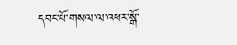དབང་པོ་གསལ་ལ་འཕར་སྒོ་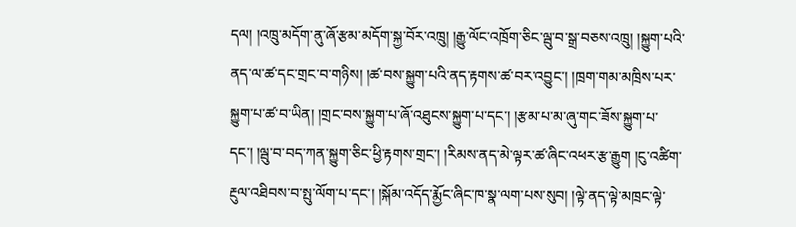དལ། །འཁྲུ་མདོག་ནུ་ཞོ་རྩམ་མདོག་སྐྱ་བོར་འཁྲུ། །རྒྱུ་ལོང་འཁྲོག་ཅིང་ལྦུ་བ་སྒྲ་བཅས་འཁྲུ། །སྐྱུག་པའི་ནད་ལ་ཚ་དང་གྲང་བ་གཉིས། །ཚ་བས་སྐྱུག་པའི་ནད་རྟགས་ཚ་བར་འབྱུང་། །ཁྲག་གམ་མཁྲིས་པར་སྐྱུག་པ་ཚ་བ་ཡིན། །གྲང་བས་སྐྱུག་པ་ཞོ་འཐུངས་སྐྱུག་པ་དང་། །རྩམ་པ་མ་ཞུ་གང་ཟོས་སྐྱུག་པ་དང་། །ལྦུ་བ་བད་ཀན་སྐྱུག་ཅིང་ཕྱི་རྟགས་གྲང་། །རིམས་ནད་མེ་ལྟར་ཚ་ཞིང་འཕར་རྩ་རྒྱུག །ངུ་འཚིག་རྔུལ་འཐིབས་བ་སྤུ་ལོག་པ་དང་། །སྐོམ་འདོད་རྨྱོང་ཞིང་ཁ་སྣ་ལག་པས་སུབ། །ལྟེ་ནད་ལྟེ་མཁྲང་ལྟེ་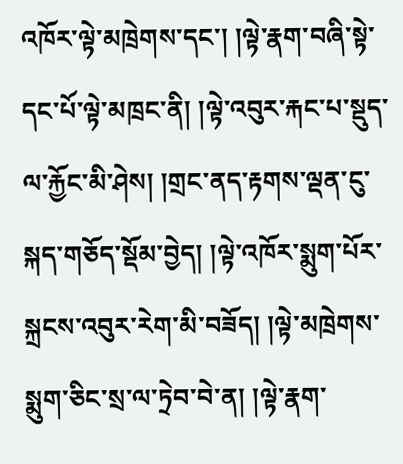འཁོར་ལྟེ་མཁྲེགས་དང་། །ལྟེ་རྣག་བཞི་སྟེ་དང་པོ་ལྟེ་མཁྲང་ནི། །ལྟེ་འབུར་རྐང་པ་སྡུད་ལ་རྐྱོང་མི་ཤེས། །གྲང་ནད་རྟགས་ལྡན་ངུ་སྐད་གཅོད་སྡོམ་བྱེད། །ལྟེ་འཁོར་སྨུག་པོར་སྐྲངས་འབུར་རེག་མི་བཟོད། །ལྟེ་མཁྲེགས་སྨུག་ཅིང་སྲ་ལ་ཏྲེབ་བེ་ན། །ལྟེ་རྣག་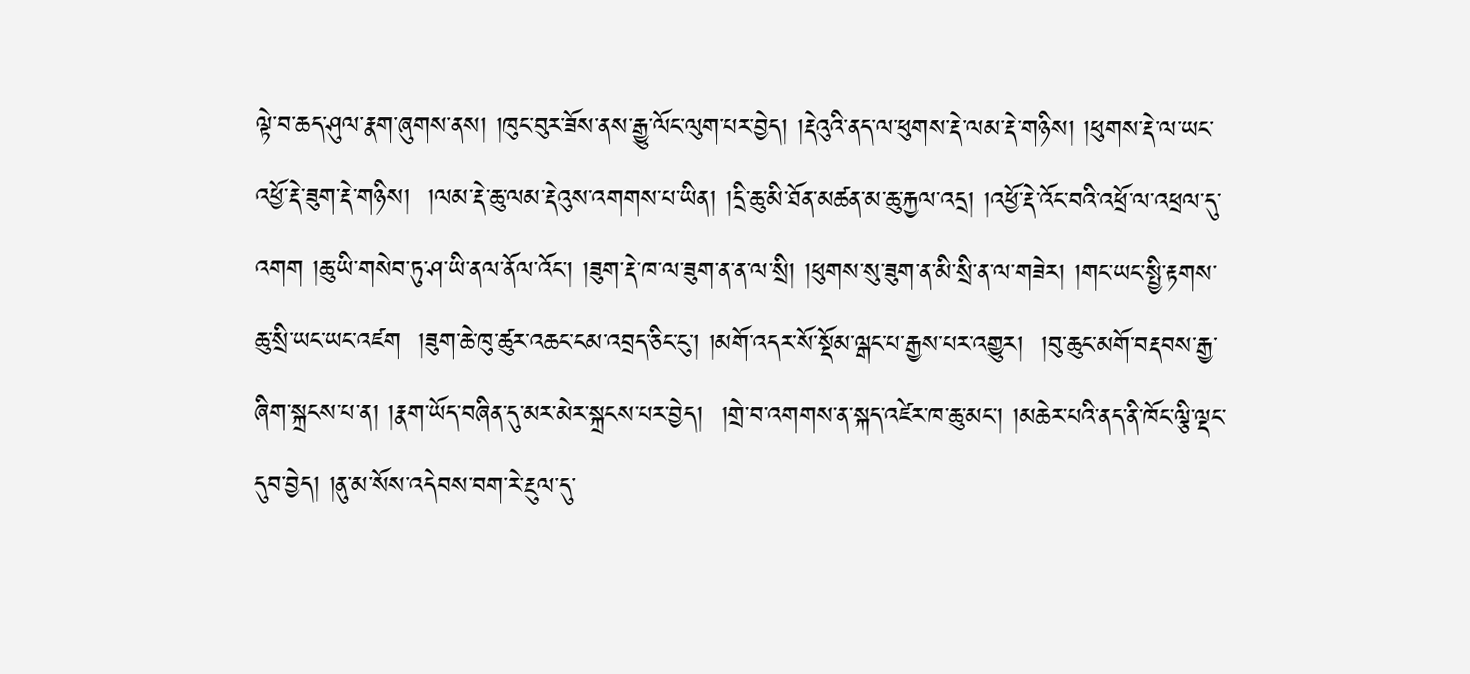ལྟེ་བ་ཆད་ཤུལ་རྣག་ཞུགས་ནས། །ཁུང་བུར་ཟོས་ནས་རྒྱུ་ལོང་ལུག་པར་བྱེད། །རྡེའུའི་ནད་ལ་ཕུགས་རྡེ་ལམ་རྡེ་གཉིས། །ཕུགས་རྡེ་ལ་ཡང་འཕྱོ་རྡེ་ཟུག་རྡེ་གཉིས།  །ལམ་རྡེ་ཆུ་ལམ་རྡེའུས་འགགས་པ་ཡིན། །དྲི་ཆུ་མི་ཐོན་མཚན་མ་ཆུ་རྐྱལ་འདྲ། །འཕྱོ་རྡེ་འོང་བའི་འཕྲོ་ལ་འཕྲལ་དུ་འགག །ཆུ་ཡི་གསེབ་ཏུ་ཤ་ཡི་ནལ་ནོལ་འོང་། །ཟུག་རྡེ་ཁ་ལ་ཟུག་ན་ན་ལ་སྲི། །ཕུགས་སུ་ཟུག་ན་མི་སྲི་ན་ལ་གཟེར། །གང་ཡང་སྤྱི་རྟགས་ཆུ་སྲི་ཡང་ཡང་འཛག  །ཟུག་ཆེ་ཁུ་ཚུར་འཆང་ངམ་འབྲད་ཅིང་ངུ་། །མགོ་འདར་སོ་སྡོམ་ལྒང་པ་རྒྱས་པར་འགྱུར།  །བུ་ཆུང་མགོ་བརྡབས་རྒྱ་ཞིག་སྐྲངས་པ་ན། །རྣག་ཡོད་བཞིན་དུ་མར་མེར་སྐྲངས་པར་བྱེད།  །གྲེ་བ་འགགས་ན་སྐད་འཛེར་ཁ་ཆུ་མང་། །མཆེར་པའི་ནད་ནི་ཁོང་ལྕི་ལྡང་དུབ་བྱེད། །ནུ་མ་སོས་འདེབས་བག་རེ་རྔུལ་དུ་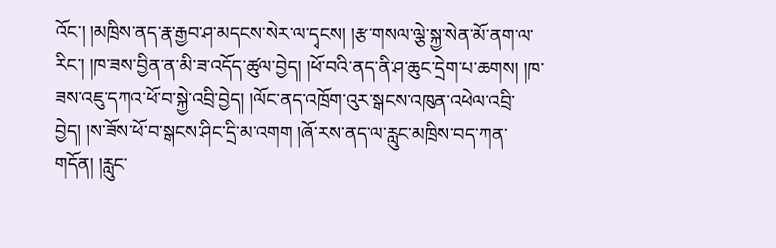འོང་། །མཁྲིས་ནད་རྣ་རྒྱབ་ཤ་མདངས་སེར་ལ་དྭངས། །རྩ་གསལ་ལྕེ་སྐྱ་སེན་མོ་ནག་ལ་རིང་། །ཁ་ཟས་བྱིན་ན་མི་ཟ་འདོད་ཚུལ་བྱེད། །ཕོ་བའི་ནད་ནི་ཤ་ཆུང་དྲེག་པ་ཆགས། །ཁ་ཟས་འཇུ་དཀའ་ཕོ་བ་སྐྱེ་འབྲི་བྱེད། །ལོང་ནད་འཁྲོག་འུར་སྒངས་འཁུན་འཕེལ་འབྲི་བྱེད། །ས་ཟོས་ཕོ་བ་སྒངས་ཤིང་དྲི་མ་འགག །ཞོ་རས་ནད་ལ་རླུང་མཁྲིས་བད་ཀན་གདོན། །རླུང་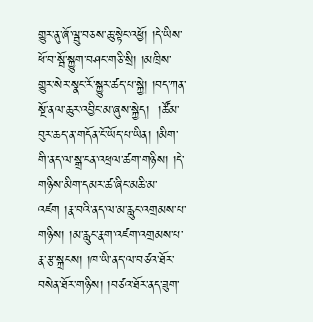གྱུར་ནུ་ཞོ་ལྦུ་བཅས་ཆུ་སྟེང་འཕྱོ། །དེ་ཡིས་ཕོ་བ་སྦོ་སྐྱུག་བཤང་གཅི་སྲི། །མཁྲིས་གྱུར་སེར་སྣང་རོ་སྐྱུར་ཚད་པ་སྐྱེ། །བད་ཀན་སྔོ་ནལ་ཆུར་འབྱིང་མ་ཞུས་སྐྱེད།  །ཚོམ་བུར་ཆད་ན་གདོན་ངོ་ཡོད་པ་ཡིན། །མིག་གི་ནད་ལ་སྒྲ་ངན་འཕྲལ་ཚག་གཉིས། །དེ་གཉིས་མིག་དམར་ཚ་ཞིང་མཆི་མ་འཛག །རྣ་བའི་ནད་ལ་མ་རླུང་འགྲམས་པ་གཉིས། །མ་རླུང་རྣག་འཛག་འགྲམས་པ་རྣ་རྩ་སྐྲངས། །ཁ་ཡི་ནད་ལ་བཙའ་ཐོར་བསེན་ཐོར་གཉིས། །བཙའ་ཐོར་ནད་ཟུག་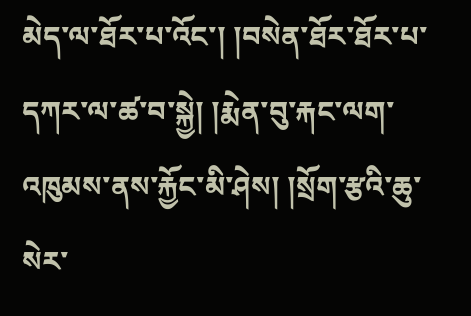མེད་ལ་ཐོར་པ་འོང་། །བསེན་ཐོར་ཐོར་པ་དཀར་ལ་ཚ་བ་སྐྱེ། །རྨེན་བུ་རྐང་ལག་འཁུམས་ནས་རྐྱོང་མི་ཤེས། །སྲོག་རྩའི་ཆུ་སེར་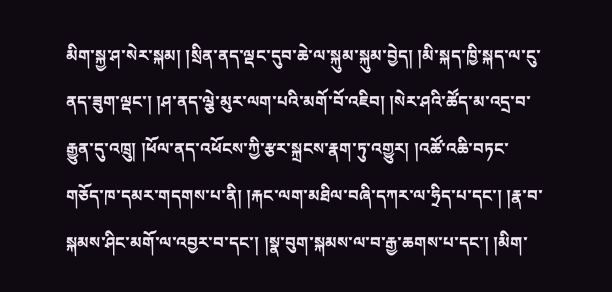མིག་སྐྱ་ཤ་སེར་སྐམ། །སྲིན་ནད་ལྡང་དུབ་ཆེ་ལ་སྐུམ་སྐུམ་བྱེད། །མི་སྐད་ཁྱི་སྐད་ལ་ངུ་ནད་ཟུག་ལྡང་། །ཤ་ནད་ལྕེ་མུར་ལག་པའི་མགོ་བོ་འཇིབ། །སེར་ཤའི་ཚོད་མ་འདྲ་བ་རྒྱུན་དུ་འཁྲུ། །ཕོལ་ནད་འཕོངས་ཀྱི་རྩར་སྐྲངས་རྣག་ཏུ་འགྱུར། །འཚོ་འཆི་བཏང་གཅོད་ཁ་དམར་གདགས་པ་ནི། །རྐང་ལག་མཐིལ་བཞི་དཀར་ལ་ཧྲིད་པ་དང་། །རྣ་བ་སྐམས་ཤིང་མགོ་ལ་འབྱར་བ་དང་། །སྣ་བུག་སྐམས་ལ་བ་རྒྱ་ཆགས་པ་དང་། །མིག་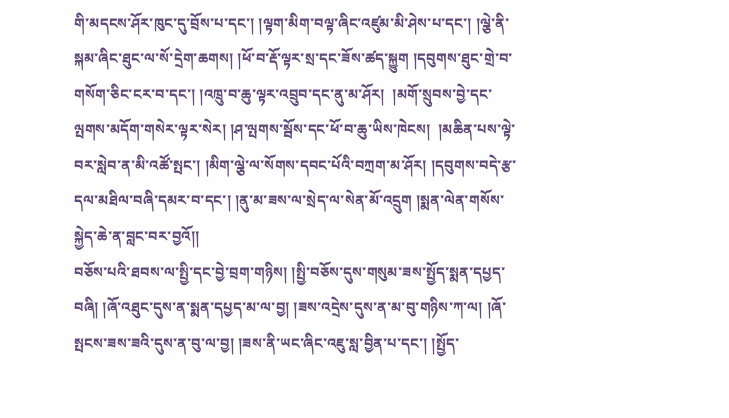གི་མདངས་ཤོར་ཁུང་དུ་བྲོས་པ་དང་། །ལྟག་མིག་བལྟ་ཞིང་འཛུམ་མི་ཤེས་པ་དང་། །ལྕེ་ནི་སྐམ་ཞིང་ཐུང་ལ་སོ་དྲེག་ཆགས། །ཕོ་བ་རྡོ་ལྟར་སྲ་དང་ཟོས་ཚད་སྐྱུག །དབུགས་ཐུང་གྲེ་བ་གསོག་ཅིང་ངར་བ་དང་། །འཁྲུ་བ་ཆུ་ལྟར་འབྲུབ་དང་ནུ་མ་ཤོར།  །མགོ་སྲུབས་བྱེ་དང་ལྤགས་མདོག་གསེར་ལྟར་སེར། །ཤ་ལྤགས་སྦོས་དང་ཕོ་བ་ཆུ་ཡིས་ཁེངས།  །མཆིན་པས་ལྟེ་བར་སླེབ་ན་མི་འཚོ་སྤང་། །མིག་ལྕེ་ལ་སོགས་དབང་པོའི་བཀྲག་མ་ཤོར། །དབུགས་བདེ་རྩ་དལ་མཐིལ་བཞི་དམར་བ་དང་། །ནུ་མ་ཟས་ལ་སྲེད་ལ་སེན་མོ་འདྲུག །སྨན་ལེན་གསོས་སྐྱེད་ཆེ་ན་བླང་བར་བྱའོ།།
བཅོས་པའི་ཐབས་ལ་སྤྱི་དང་བྱེ་བྲག་གཉིས། །སྤྱི་བཅོས་དུས་གསུམ་ཟས་སྤྱོད་སྨན་དཔྱད་བཞི། །ཞོ་འཐུང་དུས་ན་སྨན་དཔྱད་མ་ལ་བྱ། །ཟས་འདྲེས་དུས་ན་མ་བུ་གཉིས་ཀ་ལ། །ཞོ་སྤངས་ཟས་ཟའི་དུས་ན་བུ་ལ་བྱ། །ཟས་ནི་ཡང་ཞིང་འཇུ་སླ་བྱིན་པ་དང་། །སྤྱོད་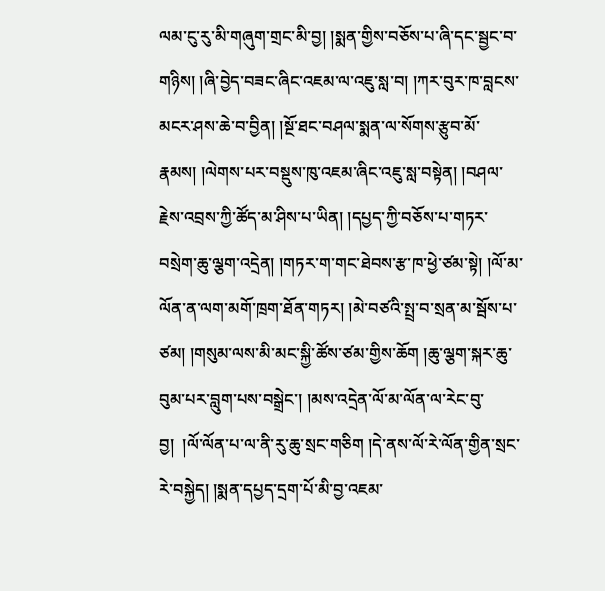ལམ་ངུ་རུ་མི་གཞུག་གྲང་མི་བྱ། །སྨན་གྱིས་བཅོས་པ་ཞི་དང་སྦྱང་བ་གཉིས། །ཞི་བྱེད་བཟང་ཞིང་འཇམ་ལ་འཇུ་སླ་བ། །ཀར་བུར་ཁ་བླངས་མངར་ཤས་ཆེ་བ་བྱིན། །སྔོ་ཐང་བཤལ་སྨན་ལ་སོགས་རྩུབ་མོ་རྣམས། །ལེགས་པར་བསྡུས་ཁུ་འཇམ་ཞིང་འཇུ་སླ་བསྟེན། །བཤལ་རྗེས་འབྲས་ཀྱི་ཚོད་མ་ཤིས་པ་ཡིན། །དཔྱད་ཀྱི་བཅོས་པ་གཏར་བསྲེག་ཆུ་ལྕག་འདྲེན། །གཏར་ག་གང་ཐེབས་རྩ་ཁ་ཕྱེ་ཙམ་སྟེ། །ལོ་མ་ལོན་ན་ལག་མགོ་ཁྲག་ཐོན་གཏར། །མེ་བཙའི་སྤྲ་བ་སྲན་མ་སྦོས་པ་ཙམ། །གསུམ་ལས་མི་མང་སྐྱི་ཚོས་ཙམ་གྱིས་ཆོག །ཆུ་ལྕག་སྐར་ཆུ་བུམ་པར་བླུག་པས་བསྒྲེང་། །མས་འདྲེན་ལོ་མ་ལོན་ལ་རེང་བུ་བྱ།  །ལོ་ལོན་པ་ལ་ནི་རུ་ཆུ་སྲང་གཅིག །དེ་ནས་ལོ་རེ་ལོན་གྱིན་སྲང་རེ་བསྐྱེད། །སྨན་དཔྱད་དྲག་པོ་མི་བྱ་འཇམ་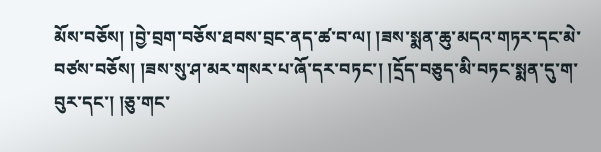མོས་བཅོས། །བྱེ་བྲག་བཅོས་ཐབས་བྲང་ནད་ཚ་བ་ལ། །ཟས་སྨན་ཆུ་མདའ་གཏར་དང་མེ་བཙས་བཅོས། །ཟས་སུ་ཤ་མར་གསར་པ་ཞོ་དར་བཏང་། །དྲོད་བཅུད་མི་བཏང་སྨན་དུ་ག་བུར་དང་། །ཅུ་གང་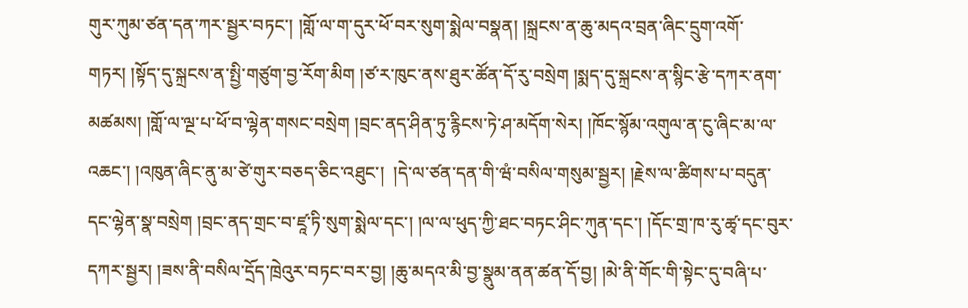གུར་ཀུམ་ཙན་དན་ཀར་སྦྱར་བཏང་། །གློ་ལ་ག་དུར་ཕོ་བར་སུག་སྨེལ་བསྣན། །སྐྲངས་ན་ཆུ་མདའ་བྲན་ཞིང་དྲུག་འགོ་གཏར། །སྟོད་དུ་སྐྲངས་ན་སྤྱི་གཙུག་བྱ་རོག་མིག །ཙ་ར་ཁུང་ནས་ཐུར་ཚོན་དོ་རུ་བསྲེག །སྨད་དུ་སྐྲངས་ན་སྙིང་རྩེ་དཀར་ནག་མཚམས། །གློ་ལ་ལྔ་པ་ཕོ་བ་ལྷེན་གསང་བསྲེག །བྲང་ནད་ཤིན་ཏུ་རྙིངས་ཏེ་ཤ་མདོག་སེར། །ཁོང་སྙོམ་འགུལ་ན་ངུ་ཞིང་མ་ལ་འཆང་། །འཁུན་ཞིང་ནུ་མ་ཙེ་གུར་བཅད་ཅིང་འཐུང་།  །དེ་ལ་ཙན་དན་གི་ཝཾ་བསིལ་གསུམ་སྦྱར། །རྗེས་ལ་ཚིགས་པ་བདུན་དང་ལྷེན་སྣ་བསྲེག །བྲང་ནད་གྲང་བ་ཛཱ་ཏི་སུག་སྨེལ་དང་། །ལ་ལ་ཕུད་ཀྱི་ཐང་བཏང་ཤིང་ཀུན་དང་། །དོང་གྲ་ཁ་རུ་ཚྭ་དང་བུར་དཀར་སྦྱར། །ཟས་ནི་བསིལ་དྲོད་ཁྲེའུར་བཏང་བར་བྱ། །ཆུ་མདའ་མི་བྱ་སྣུམ་ནན་ཚན་དོ་བྱ། །མེ་ནི་གོང་གི་སྟེང་དུ་བཞི་པ་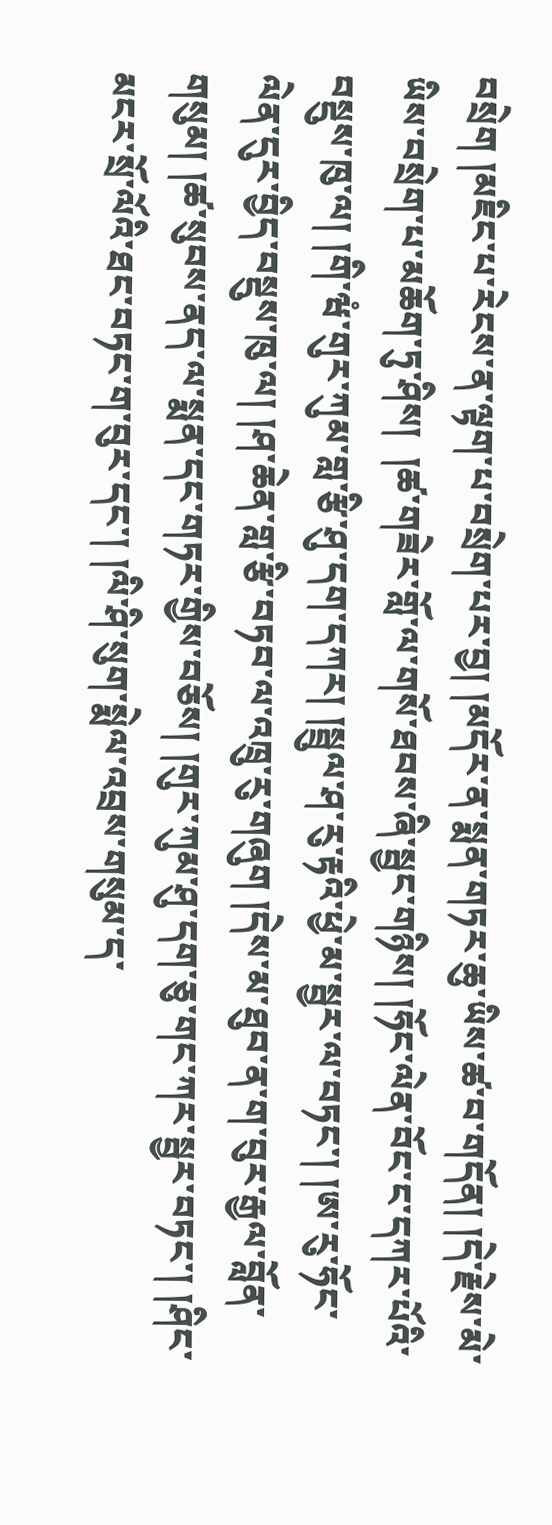བསྲེག །མཇིང་པ་རེངས་ན་ལྟག་པ་བསྲེག་པར་བྱ། །མདོར་ན་སྨན་གཏར་ཆུ་ཡིས་ཚ་བ་གདོན། །དེ་རྗེས་མེ་ཡིས་བསྲེག་པ་མཆོག་ཏུ་ཤིས།  །ཚ་གཟེར་གློ་ལ་གསོ་ཐབས་ཞི་སྦྱང་གཉིས། །ཧོང་ལེན་བོང་ང་དཀར་པོའི་བསྡུས་ཁུ་ལ། །གི་ཝཾ་གུར་ཀུམ་གླ་རྩི་ཤུ་དག་དཀར། །སྦྲུལ་ཤ་རུ་རྟའི་ཕྱེ་མ་སྦྱར་ལ་བཏང་། །ཨ་རུ་ཧོང་ལེན་དུར་བྱིད་བསྡུས་ཁུ་ལ། །ཤ་ཆེན་གླ་རྩི་བཏབ་ལ་འཁྲུ་རུ་གཞུག །དེས་མ་ཐུབ་ན་ག་བུར་རྒྱལ་བློན་གསུམ། །ཚ་སུབས་ནད་ལ་སྨན་དང་གཏར་གྱིས་བཅོས། །གུར་ཀུམ་ཤུ་དག་ཅུ་གང་ཀར་སྦྱར་བཏང་། །ཤིང་མངར་སྲོ་ལོའི་ཐང་བཏང་ག་བུར་དང་། །ལི་ཤི་སུག་སྨེལ་འབྲས་གསུམ་ད་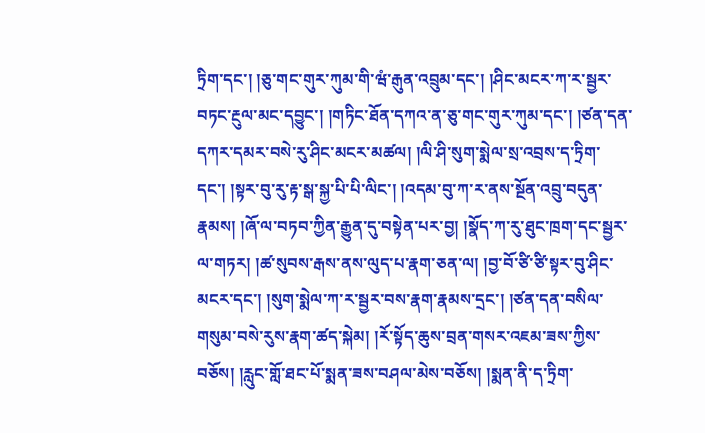ཏྲིག་དང་། །ཅུ་གང་གུར་ཀུམ་གི་ཝཾ་རྒུན་འབྲུམ་དང་། །ཤིང་མངར་ཀ་ར་སྦྱར་བཏང་རྔུལ་མང་དབྱུང་། །གཏིང་ཐོན་དཀའ་ན་ཅུ་གང་གུར་ཀུམ་དང་། །ཙན་དན་དཀར་དམར་བསེ་རུ་ཤིང་མངར་མཚལ། །ལི་ཤི་སུག་སྨེལ་སྲ་འབྲས་ད་ཏྲིག་དང་། །སྟར་བུ་རུ་རྟ་སྒ་སྐྱ་པི་པི་ལིང་། །འདམ་བུ་ཀ་ར་ནས་སྔོན་འབྲུ་བདུན་རྣམས། །ཞོ་ལ་བཏབ་ཀྱིན་རྒྱུན་དུ་བསྟེན་པར་བྱ། །སྣོད་ཀ་རུ་ཐུང་ཁྲག་དང་སྦྱར་ལ་གཏར། །ཚ་སུབས་རྒས་ནས་ལུད་པ་རྣག་ཅན་ལ། །བྱ་བོ་ཙི་ཙི་སྟར་བུ་ཤིང་མངར་དང་། །སུག་སྨེལ་ཀ་ར་སྦྱར་བས་རྣག་རྣམས་དྲང་། །ཙན་དན་བསིལ་གསུམ་བསེ་རུས་རྣག་ཚད་སྐེམ། །རོ་སྟོད་ཆུས་བྲན་གསར་འཇམ་ཟས་ཀྱིས་བཅོས། །རླུང་གློ་ཐང་པོ་སྨན་ཟས་བཤལ་མེས་བཅོས། །སྨན་ནི་ད་ཏྲིག་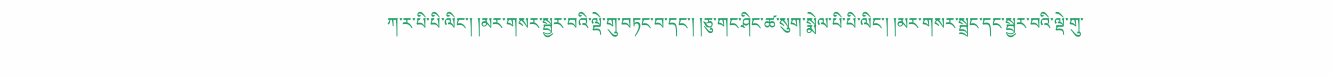ཀ་ར་པི་པི་ལིང་། །མར་གསར་སྦྱར་བའི་ལྡེ་གུ་བཏང་བ་དང་། །ཅུ་གང་ཤིང་ཚ་སུག་སྨེལ་པི་པི་ལིང་། །མར་གསར་སྦྲང་དང་སྦྱར་བའི་ལྡེ་གུ་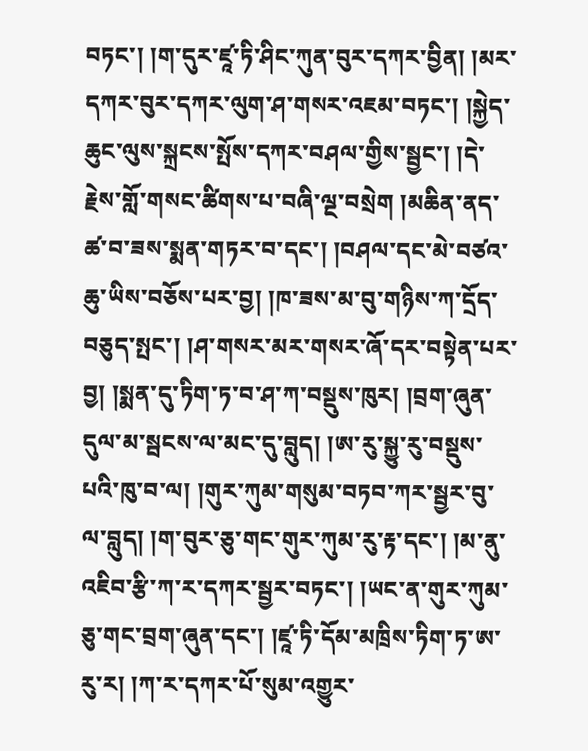བཏང་། །ག་དུར་ཛཱ་ཏི་ཤིང་ཀུན་བུར་དཀར་བྱིན། །མར་དཀར་བུར་དཀར་ལུག་ཤ་གསར་འཇམ་བཏང་། །སྐྱེད་ཆུང་ལུས་སྐྲངས་སྤོས་དཀར་བཤལ་གྱིས་སྦྱང་། །དེ་རྗེས་གློ་གསང་ཚིགས་པ་བཞི་ལྔ་བསྲེག །མཆིན་ནད་ཚ་བ་ཟས་སྨན་གཏར་བ་དང་། །བཤལ་དང་མེ་བཙའ་ཆུ་ཡིས་བཅོས་པར་བྱ། །ཁ་ཟས་མ་བུ་གཉིས་ཀ་དྲོད་བཅུད་སྤང་། །ཤ་གསར་མར་གསར་ཞོ་དར་བསྟེན་པར་བྱ། །སྨན་དུ་ཏིག་ཏ་བ་ཤ་ཀ་བསྡུས་ཁུར། །བྲག་ཞུན་དུལ་མ་སྦངས་ལ་མང་དུ་བླུད། །ཨ་རུ་སྐྱུ་རུ་བསྡུས་པའི་ཁུ་བ་ལ། །གུར་ཀུམ་གསུམ་བཏབ་ཀར་སྦྱར་བུ་ལ་བླུད། །ག་བུར་ཅུ་གང་གུར་ཀུམ་རུ་རྟ་དང་། །མ་ནུ་འཇིབ་རྩི་ཀ་ར་དཀར་སྦྱར་བཏང་། །ཡང་ན་གུར་ཀུམ་ཅུ་གང་བྲག་ཞུན་དང་། །ཛཱ་ཏི་དོམ་མཁྲིས་ཏིག་ཏ་ཨ་རུ་ར། །ཀ་ར་དཀར་པོ་སུམ་འགྱུར་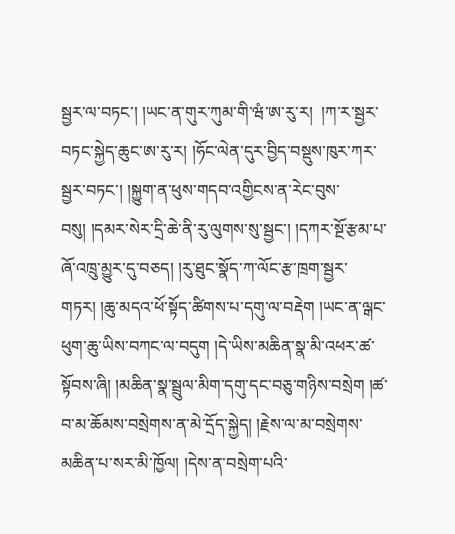སྦྱར་ལ་བཏང་། །ཡང་ན་གུར་ཀུམ་གི་ཝཾ་ཨ་རུ་ར།  །ཀ་ར་སྦྱར་བཏང་སྐྱེད་ཆུང་ཨ་རུ་ར། །ཧོང་ལེན་དུར་བྱིད་བསྡུས་ཁུར་ཀར་སྦྱར་བཏང་། །སྐྱུག་ན་ཕུས་གདབ་འགྱིངས་ན་རེང་བུས་བསུ། །དམར་སེར་དྲི་ཆེ་ནི་རུ་ལུགས་སུ་སྦྱང་། །དཀར་སྔོ་རྩམ་པ་ཞོ་འཁྲུ་མྱུར་དུ་བཅད། །རུ་ཐུང་སྣོད་ཀ་ལོང་རྩ་ཁྲག་སྦྱར་གཏར། །ཆུ་མདའ་ཕོ་སྟོད་ཚིགས་པ་དགུ་ལ་བརྡེག །ཡང་ན་ལྒང་ཕུག་ཆུ་ཡིས་བཀང་ལ་བདུག །དེ་ཡིས་མཆིན་སྣ་མི་འཕར་ཚ་སྟོབས་ཞི། །མཆིན་སྣ་སྦྲུལ་མིག་དགུ་དང་བཅུ་གཉིས་བསྲེག །ཚ་བ་མ་ཆོམས་བསྲེགས་ན་མེ་དྲོད་སྐྱེད། །རྗེས་ལ་མ་བསྲེགས་མཆིན་པ་སར་མི་ཁྱོལ། །དེས་ན་བསྲེག་པའི་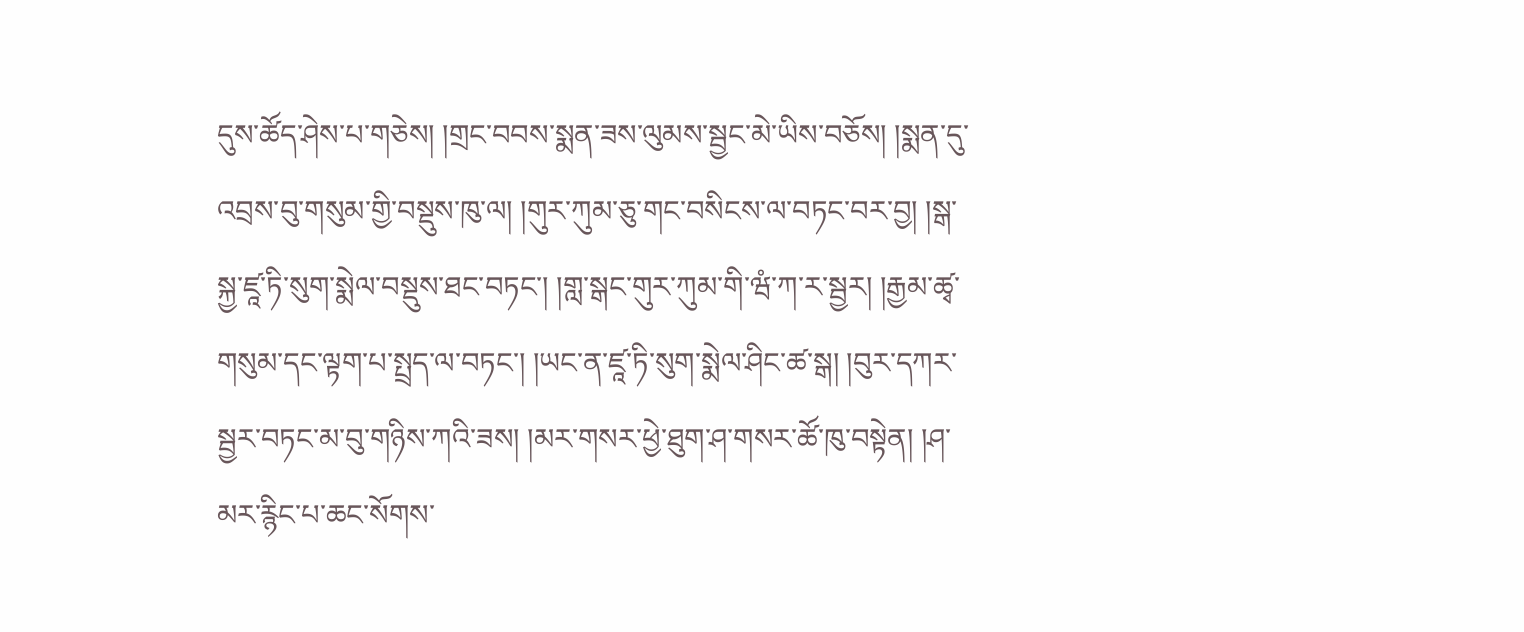དུས་ཚོད་ཤེས་པ་གཅེས། །གྲང་བབས་སྨན་ཟས་ལུམས་སྦྱང་མེ་ཡིས་བཅོས། །སྨན་དུ་འབྲས་བུ་གསུམ་གྱི་བསྡུས་ཁུ་ལ། །གུར་ཀུམ་ཅུ་གང་བསིངས་ལ་བཏང་བར་བྱ། །སྒ་སྐྱ་ཛཱ་ཏི་སུག་སྨེལ་བསྡུས་ཐང་བཏང་། །གླ་སྒང་གུར་ཀུམ་གི་ཝཾ་ཀ་ར་སྦྱར། །རྒྱམ་ཚྭ་གསུམ་དང་ལྟག་པ་སྤྲད་ལ་བཏང་། །ཡང་ན་ཛཱ་ཏི་སུག་སྨེལ་ཤིང་ཚ་སྒ། །བུར་དཀར་སྦྱར་བཏང་མ་བུ་གཉིས་ཀའི་ཟས། །མར་གསར་ཕྱེ་ཐུག་ཤ་གསར་ཚོ་ཁུ་བསྟེན། །ཤ་མར་རྙིང་པ་ཆང་སོགས་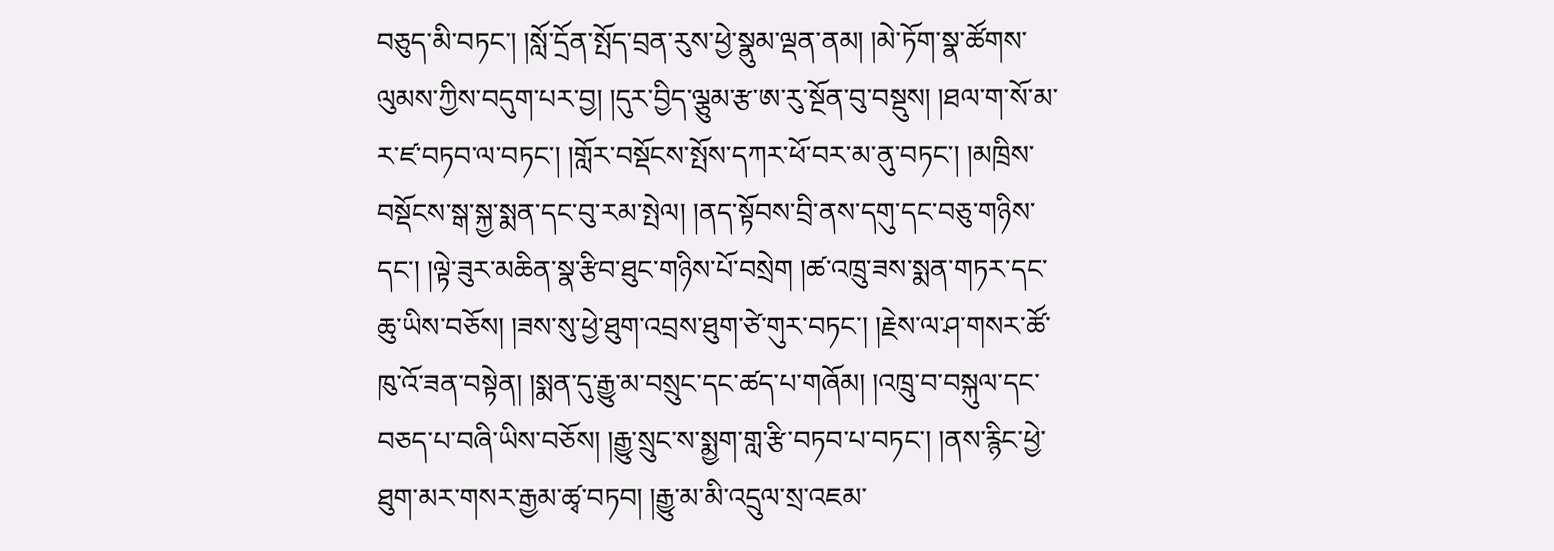བཅུད་མི་བཏང་། །སློ་དྲོན་སྤོད་བྲན་རུས་ཕྱེ་སྣུམ་ལྡན་ནམ། །མེ་ཏོག་སྣ་ཚོགས་ལུམས་ཀྱིས་བདུག་པར་བྱ། །དུར་བྱིད་ལྕུམ་རྩ་ཨ་རུ་སྔོན་བུ་བསྡུས། །ཐལ་ག་སོ་མ་ར་ཛ་བཏབ་ལ་བཏང་། །གློར་བསྡོངས་སྤོས་དཀར་ཕོ་བར་མ་ནུ་བཏང་། །མཁྲིས་བསྡོངས་སྒ་སྐྱ་སྨན་དང་བུ་རམ་སྤེལ། །ནད་སྟོབས་བྲི་ནས་དགུ་དང་བཅུ་གཉིས་དང་། །ལྟེ་ཟུར་མཆིན་སྣ་རྩིབ་ཐུང་གཉིས་པོ་བསྲེག །ཚ་འཁྲུ་ཟས་སྨན་གཏར་དང་ཆུ་ཡིས་བཅོས། །ཟས་སུ་ཕྱེ་ཐུག་འབྲས་ཐུག་ཙེ་གུར་བཏང་། །རྗེས་ལ་ཤ་གསར་ཚོ་ཁུ་འོ་ཟན་བསྟེན། །སྨན་དུ་རྒྱུ་མ་བསྲུང་དང་ཚད་པ་གཞོམ། །འཁྲུ་བ་བསྐུལ་དང་བཅད་པ་བཞི་ཡིས་བཅོས། །རྒྱུ་སྲུང་ས་སྨྱག་གླ་རྩི་བཏབ་པ་བཏང་། །ནས་རྙིང་ཕྱེ་ཐུག་མར་གསར་རྒྱམ་ཚྭ་བཏབ། །རྒྱུ་མ་མི་འདྲུལ་སྲ་འཇམ་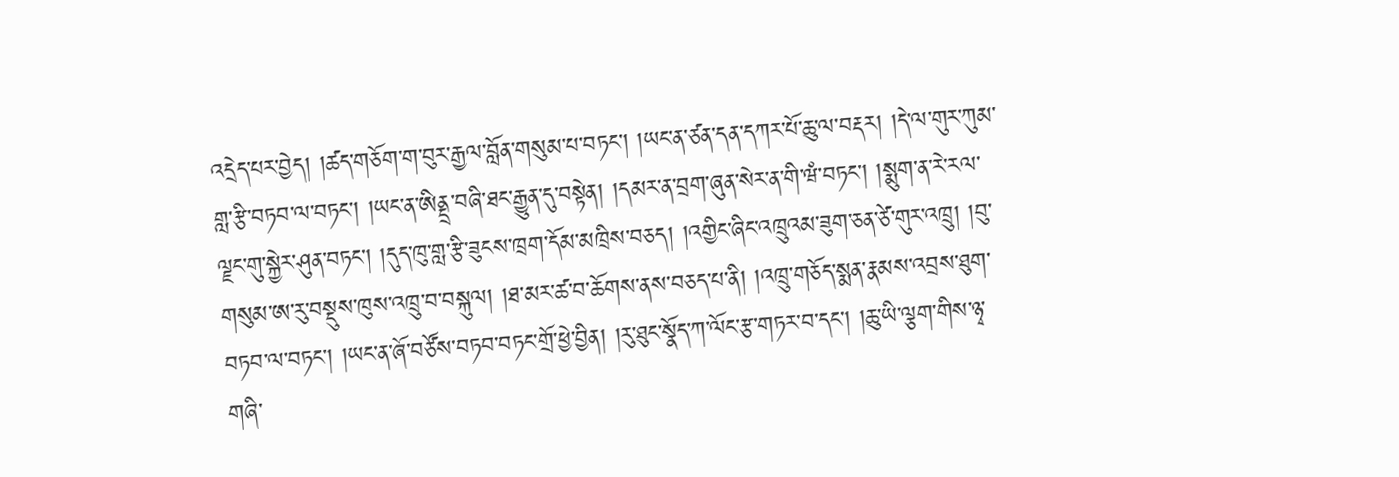འདྲེད་པར་བྱེད། །ཚད་གཅོག་ག་བུར་རྒྱལ་བློན་གསུམ་པ་བཏང་། །ཡང་ན་ཙན་དན་དཀར་པོ་ཆུ་ལ་བརྡར། །དེ་ལ་གུར་ཀུམ་གླ་རྩི་བཏབ་ལ་བཏང་། །ཡང་ན་ཨིནྡྲ་བཞི་ཐང་རྒྱུན་དུ་བསྟེན། །དམར་ན་བྲག་ཞུན་སེར་ན་གི་ཝཾ་བཏང་། །སྨུག་ན་རེ་རལ་ལྗང་གུ་སྐྱེར་ཤུན་བཏང་། །དུད་ཁུ་གླ་རྩི་ཟུངས་ཁྲག་དོམ་མཁྲིས་བཅད། །འགྱིང་ཞིང་འཁྲུའམ་ཟུག་ཅན་ཙེ་གུར་འཁྲུ། །བུ་གསུམ་ཨ་རུ་བསྡུས་ཁུས་འཁྲུ་བ་བསྐུལ། །ཐ་མར་ཚ་བ་ཆོགས་ནས་བཅད་པ་ནི། །འཁྲུ་གཅོད་སྨན་རྣམས་འབྲས་ཐུག་བཏབ་ལ་བཏང་། །ཡང་ན་ཞོ་བཙོས་བཏབ་བཏང་གྲོ་ཕྱེ་བྱིན། །རུ་ཐུང་སྣོད་ཀ་ལོང་རྩ་གཏར་བ་དང་། །ཆུ་ཡི་ལྕག་གིས་ཉྭ་གཞི་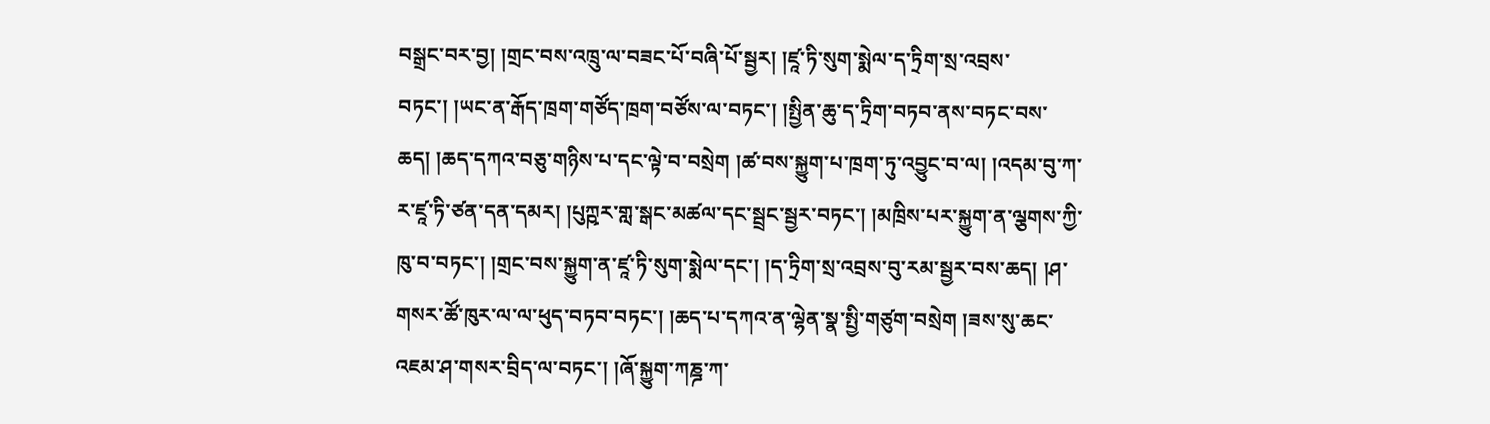བསྒྲང་བར་བྱ། །གྲང་བས་འཁྲུ་ལ་བཟང་པོ་བཞི་པོ་སྦྱར། །ཛཱ་ཏི་སུག་སྨེལ་ད་ཏྲིག་སྲ་འབྲས་བཏང་། །ཡང་ན་རྒོད་ཁྲག་གཙོད་ཁྲག་བཙོས་ལ་བཏང་། །སྤྱིན་ཆུ་ད་ཏྲིག་བཏབ་ནས་བཏང་བས་ཆད། །ཆད་དཀའ་བཅུ་གཉིས་པ་དང་ལྟེ་བ་བསྲེག །ཚ་བས་སྐྱུག་པ་ཁྲག་ཏུ་འབྱུང་བ་ལ། །འདམ་བུ་ཀ་ར་ཛཱ་ཏི་ཙན་དན་དམར། །པུཀྵར་གླ་སྒང་མཚལ་དང་སྦྲང་སྦྱར་བཏང་། །མཁྲིས་པར་སྐྱུག་ན་ལྕགས་ཀྱི་ཁུ་བ་བཏང་། །གྲང་བས་སྐྱུག་ན་ཛཱ་ཏི་སུག་སྨེལ་དང་། །ད་ཏྲིག་སྲ་འབྲས་བུ་རམ་སྦྱར་བས་ཆད། །ཤ་གསར་ཚོ་ཁུར་ལ་ལ་ཕུད་བཏབ་བཏང་། །ཆད་པ་དཀའ་ན་ལྷེན་སྣ་སྤྱི་གཙུག་བསྲེག །ཟས་སུ་ཆང་འཇམ་ཤ་གསར་བྲིད་ལ་བཏང་། །ཞོ་སྐྱུག་ཀཎྜ་ཀ་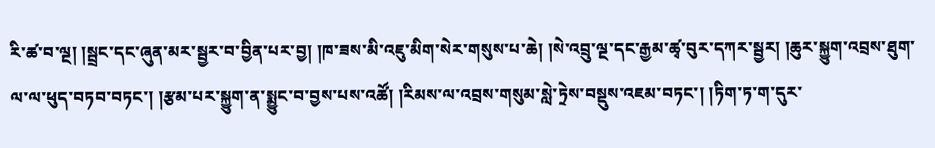རི་ཚ་བ་ལྔ། །སྦྲང་དང་ཞུན་མར་སྦྱར་བ་བྱིན་པར་བྱ། །ཁ་ཟས་མི་འཇུ་མིག་སེར་གསུས་པ་ཆེ། །སེ་འབྲུ་ལྔ་དང་རྒྱམ་ཚྭ་བུར་དཀར་སྦྱར། །ཆུར་སྐྱུག་འབྲས་ཐུག་ལ་ལ་ཕུད་བཏབ་བཏང་། །རྩམ་པར་སྐྱུག་ན་སྨྱུང་བ་བྱས་པས་འཚོ། །རིམས་ལ་འབྲས་གསུམ་སླེ་ཏྲེས་བསྡུས་འཇམ་བཏང་། །ཏིག་ཏ་ག་དུར་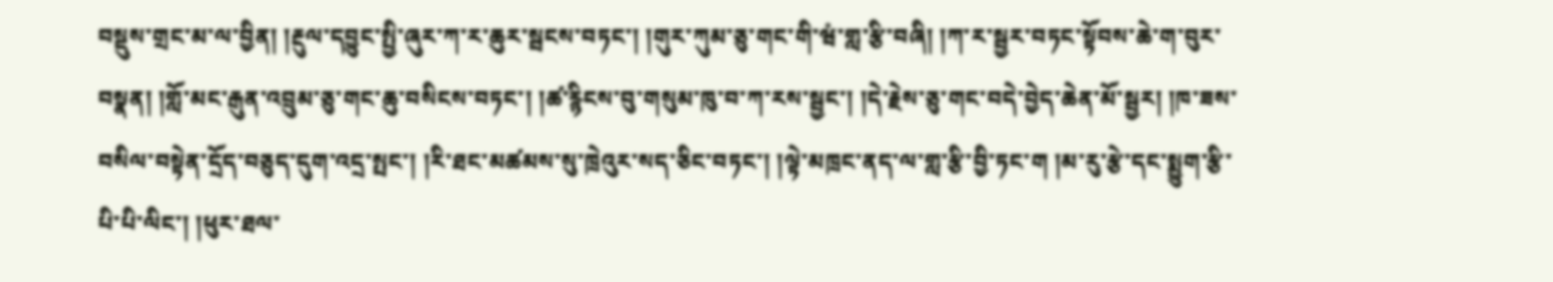བསྡུས་གྲང་མ་ལ་བྱིན། །རྔུལ་དབྱུང་སྤྱི་ཞུར་ཀ་ར་ཆུར་སྦངས་བཏང་། །གུར་ཀུམ་ཅུ་གང་གི་ཝཾ་གླ་རྩི་བཞི། །ཀ་ར་སྦྱར་བཏང་སྟོབས་ཆེ་ག་བུར་བསྣན། །གློ་མང་རྒུན་འབྲུམ་ཅུ་གང་ཆུ་བསིངས་བཏང་། །ཚ་རྙིངས་བུ་གསུམ་ཁུ་བ་ཀ་རས་སྦྱང་། །དེ་རྗེས་ཅུ་གང་བདེ་བྱེད་ཆེན་མོ་སྦྱར། །ཁ་ཟས་བསིལ་བསྟེན་དྲོད་བཅུད་དུག་འདྲ་སྤང་། །རི་ཐང་མཚམས་སུ་ཁྲེའུར་སད་ཅིང་བཏང་། །ལྟེ་མཁྲང་ནད་ལ་གླ་རྩི་བྱི་ཏང་ག །མ་རུ་རྩེ་དང་སྨྱུག་རྩི་པི་པི་ལིང་། །ཕུར་ཐལ་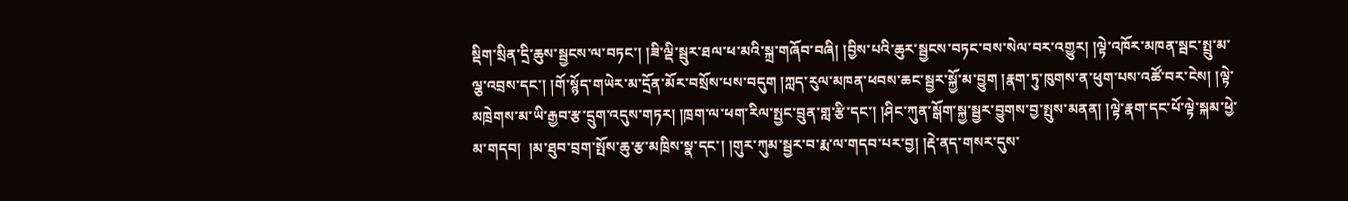སྡིག་སྲིན་དྲི་ཆུས་སྦྱངས་ལ་བཏང་། །ཟི་ལྡི་སྦུར་ཐལ་ཕ་མའི་སྐྲ་གཞོབ་བཞི། །བྱིས་པའི་ཆུར་སྦྱངས་བཏང་བས་སེལ་བར་འགྱུར། །ལྟེ་འཁོར་མཁན་སྦང་སྤྲུ་མ་ལྕ་འབྲས་དང་། །གོ་སྙོད་གཡེར་མ་དྲོན་མོར་བསྲོས་པས་བདུག །ཀླད་རུལ་མཁན་ཕབས་ཆང་སྦྱར་སྐྱོ་མ་བྱུག །རྣག་ཏུ་ཁུགས་ན་ཕུག་པས་འཚོ་བར་ངེས། །ལྟེ་མཁྲེགས་མ་ཡི་རྒྱབ་རྩ་དྲུག་འདུས་གཏར། །ཁྲག་ལ་ཕག་རིལ་སྤྱང་བྲུན་གླ་རྩི་དང་། །ཤིང་ཀུན་སྒོག་སྐྱ་སྦྱར་བྱུགས་བྱ་སྤུས་མནན། །ལྟེ་རྣག་དང་པོ་ལྟེ་སྐམ་ཕྱེ་མ་གདབ།  །མ་ཐུབ་བྲག་སྤོས་ཆུ་རྩ་མཁྲིས་སྣ་དང་། །གུར་ཀུམ་སྦྱར་བ་རྨ་ལ་གདབ་པར་བྱ། །རྡེ་ནད་གསར་དུས་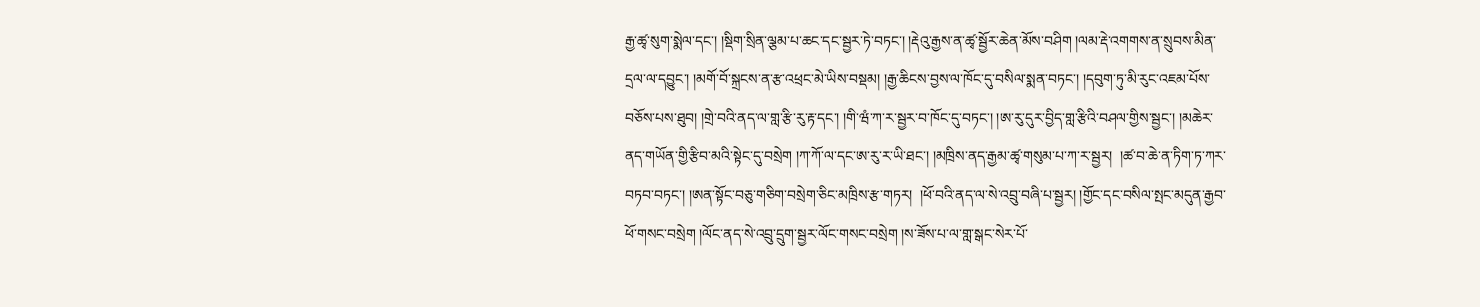རྒྱ་ཚྭ་སུག་སྨེལ་དང་། །སྡིག་སྲིན་ལྕམ་པ་ཆང་དང་སྦྱར་ཏེ་བཏང་། །རྡེའུ་རྒྱས་ན་ཚྭ་སྦྱོར་ཆེན་མོས་བཤིག །ལམ་རྡེ་འགགས་ན་སྲུབས་མིན་དྲལ་ལ་དབྱུང་། །མགོ་བོ་སྐྲངས་ན་རྩ་འཕྲང་མེ་ཡིས་བསྡམ། །རྒྱ་ཆིངས་བྱས་ལ་ཁོང་དུ་བསིལ་སྨན་བཏང་། །དབུག་ཏུ་མི་རུང་འཇམ་པོས་བཅོས་པས་ཐུབ། །གྲེ་བའི་ནད་ལ་གླ་རྩི་རུ་རྟ་དང་། །གི་ཝཾ་ཀ་ར་སྦྱར་བ་ཁོང་དུ་བཏང་། །ཨ་རུ་དུར་བྱིད་གླ་རྩིའི་བཤལ་གྱིས་སྦྱང་། །མཆེར་ནད་གཡོན་གྱི་རྩིབ་མའི་སྟེང་དུ་བསྲེག །ཀ་ཀོ་ལ་དང་ཨ་རུ་ར་ཡི་ཐང་། །མཁྲིས་ནད་རྒྱམ་ཚྭ་གསུམ་པ་ཀ་ར་སྦྱར།  །ཚ་བ་ཆེ་ན་ཏིག་ཏ་ཀར་བཏབ་བཏང་། །ཨན་སྟོང་བཅུ་གཅིག་བསྲེག་ཅིང་མཁྲིས་རྩ་གཏར།  །ཕོ་བའི་ནད་ལ་སེ་འབྲུ་བཞི་པ་སྦྱར། །གྱོང་དང་བསིལ་སྤང་མདུན་རྒྱབ་ཕོ་གསང་བསྲེག །ལོང་ནད་སེ་འབྲུ་དྲུག་སྦྱར་ལོང་གསང་བསྲེག །ས་ཟོས་པ་ལ་གླ་སྒང་སེར་པོ་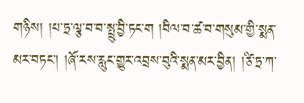གཉིས། །པ་ཏྲ་ལྕ་བ་བ་སྤྲུ་བྱི་ཏང་ག །བིལ་བ་ཚ་བ་གསུམ་གྱི་སྨན་མར་བཏང་། །ཞོ་རས་རླུང་གྱུར་འབྲས་བུའི་སྨན་མར་བྱིན། །ཙི་ཏྲ་ཀ་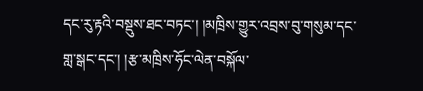དང་རུ་རྟའི་བསྡུས་ཐང་བཏང་། །མཁྲིས་གྱུར་འབྲས་བུ་གསུམ་དང་གླ་སྒང་དང་། །རྩ་མཁྲིས་ཧོང་ལེན་བསྐོལ་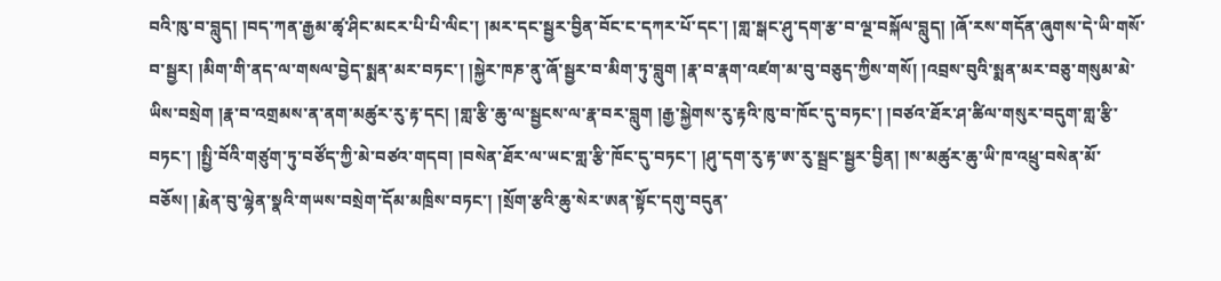བའི་ཁུ་བ་བླུད། །བད་ཀན་རྒྱམ་ཚྭ་ཤིང་མངར་པི་པི་ལིང་། །མར་དང་སྦྱར་བྱིན་བོང་ང་དཀར་པོ་དང་། །གླ་སྒང་ཤུ་དག་རྩ་བ་ལྔ་བསྐོལ་བླུད། །ཞོ་རས་གདོན་ཞུགས་དེ་ཡི་གསོ་བ་སྦྱར། །མིག་གི་ནད་ལ་གསལ་བྱེད་སྨན་མར་བཏང་། །སྐྱེར་ཁཎ་ནུ་ཞོ་སྦྱར་བ་མིག་ཏུ་བླུག །རྣ་བ་རྣག་འཛག་མ་བུ་བཅུད་ཀྱིས་གསོ། །འབྲས་བུའི་སྨན་མར་བཅུ་གསུམ་མེ་ཡིས་བསྲེག །རྣ་བ་འགྲམས་ན་ནག་མཚུར་རུ་རྟ་དང། །གླ་རྩི་ཆུ་ལ་སྦྱངས་ལ་རྣ་བར་བླུག །རྒྱ་སྐྱེགས་རུ་རྟའི་ཁུ་བ་ཁོང་དུ་བཏང་། །བཙའ་ཐོར་ཤ་ཚིལ་གསུར་བདུག་གླ་རྩི་བཏང་། །སྤྱི་བོའི་གཙུག་ཏུ་བཙོད་ཀྱི་མེ་བཙའ་གདབ། །བསེན་ཐོར་ལ་ཡང་གླ་རྩི་ཁོང་དུ་བཏང་། །ཤུ་དག་རུ་རྟ་ཨ་རུ་སྦྲང་སྦྱར་བྱིན། །ས་མཚུར་ཆུ་ཡི་ཁ་འཕྲུ་བསེན་མོ་བཅོས། །རྨེན་བུ་ལྷེན་སྣའི་གཡས་བསྲེག་དོམ་མཁྲིས་བཏང་། །སྲོག་རྩའི་ཆུ་སེར་ཨན་སྟོང་དགུ་བདུན་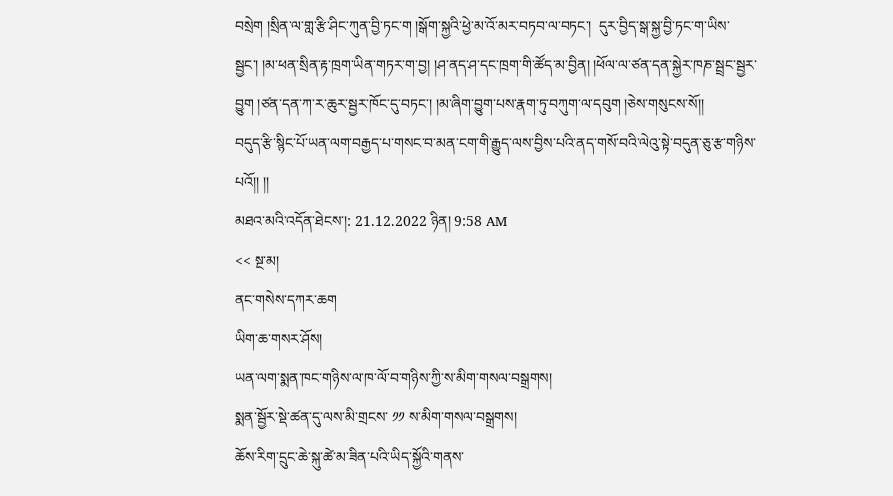བསྲེག །སྲིན་ལ་གླ་རྩི་ཤིང་ཀུན་བྱི་ཏང་ག །སྒོག་སྐྱའི་ཕྱེ་མ་འོ་མར་བཏབ་ལ་བཏང་།  དུར་བྱིད་སྒ་སྐྱ་བྱི་ཏང་ག་ཡིས་སྦྱང་། །མ་ཕན་སྲིན་རྟ་ཁྲག་ཡིན་གཏར་ག་བྱ། །ཤ་ནད་ཤ་དང་ཁྲག་གི་ཚོད་མ་བྱིན། །ཕོལ་ལ་ཙན་དན་སྐྱེར་ཁཎ་སྦྲང་སྦྱར་བྱུག །ཙན་དན་ཀ་ར་ཆུར་སྦྱར་ཁོང་དུ་བཏང་། །མ་ཞིག་བྱུག་པས་རྣག་ཏུ་བཀུག་ལ་དབུག །ཅེས་གསུངས་སོ།།
བདུད་རྩི་སྙིང་པོ་ཡན་ལག་བརྒྱད་པ་གསང་བ་མན་ངག་གི་རྒྱུད་ལས་བྱིས་པའི་ནད་གསོ་བའི་ལེའུ་སྟེ་བདུན་ཅུ་རྩ་གཉིས་པའོ།། །།
མཐའ་མའི་འདོན་ཐེངས་།: 21.12.2022 ཉིན། 9:58 AM
<< སྔ་མ།
ནང་གསེས་དཀར་ཆག
ཡིག་ཆ་གསར་ཤོས།
ཡན་ལག་སྨན་ཁང་གཉིས་ལ་ཁ་ལོ་བ་གཉིས་ཀྱི་ས་མིག་གསལ་བསྒྲགས།
སྨན་སྦྱོར་སྡེ་ཚན་དུ་ལས་མི་གྲངས་ ༡༡ ས་མིག་གསལ་བསྒྲགས།
ཆོས་རིག་དྲུང་ཆེ་སྐུ་ཚེ་མ་ཟིན་པའི་ཡིད་སྐྱོའི་གནས་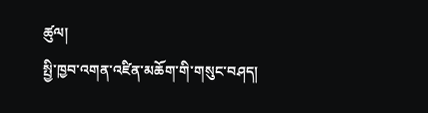ཚུལ།
སྤྱི་ཁྱབ་འགན་འཛིན་མཆོག་གི་གསུང་བཤད།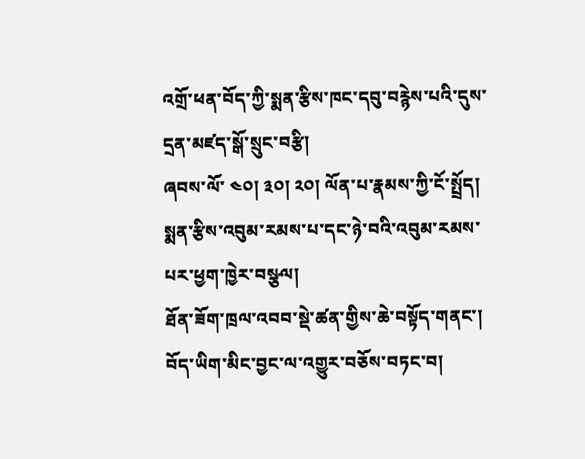འགྲོ་ཕན་བོད་ཀྱི་སྨན་རྩིས་ཁང་དབུ་བརྙེས་པའི་དུས་དྲན་མཛད་སྒོ་སྲུང་བརྩི།
ཞབས་ལོ་ ༤༠། ༣༠། ༢༠། ལོན་པ་རྣམས་ཀྱི་ངོ་སྤྲོད།
སྨན་རྩིས་འབུམ་རམས་པ་དང་ཉེ་བའི་འབུམ་རམས་པར་ཕྱག་ཁྱེར་བསྩལ།
ཐོན་ཟོག་ཁྲལ་འབབ་སྡེ་ཚན་གྱིས་ཆེ་བསྟོད་གནང་།
བོད་ཡིག་མིང་བྱང་ལ་འགྱུར་བཅོས་བཏང་བ།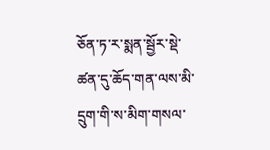ཅོན་ཏ་ར་སྨན་སྦྱོར་སྡེ་ཚན་དུ་ཆོད་གན་ལས་མི་དྲུག་གི་ས་མིག་གསལ་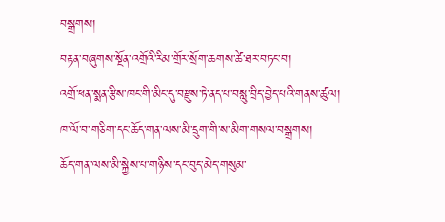བསྒྲགས།
བརྟན་བཞུགས་སྔོན་འགྲོའི་རིམ་གྲོར་སྲོག་ཆགས་ཚེ་ཐར་བཏང་བ།
འགྲོ་ཕན་སྨན་རྩིས་ཁང་གི་མིང་དུ་བརྫུས་ཏེ་ནད་པ་བསླུ་བྲིད་བྱེད་པའི་གནས་ཚུལ།
ཁ་ལོ་བ་གཅིག་དང་ཆོད་གན་ལས་མི་དྲུག་གི་ས་མིག་གསལ་བསྒྲགས།
ཆོད་གན་ལས་མི་སྐྱེས་པ་གཉིས་དང་བུད་མེད་གསུམ་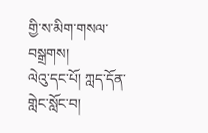གྱི་ས་མིག་གསལ་བསྒྲགས།
ལེའུ་དང་པོ། ཀླད་དོན་གླེང་སློང་བ།